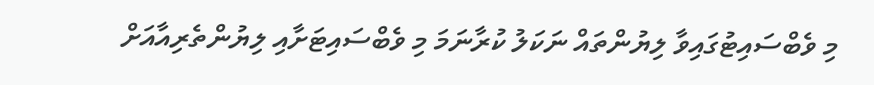މި ވެބްސައިޓުގައިވާ ލިޔުންތައް ނަކަލު ކުރާނަމަ މި ވެބްސައިޓަށާއި ލިޔުންތެރިއާއަށް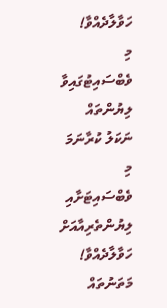ހަވާލާދެއްވާ!
މި ވެބްސައިޓުގައިވާ ލިޔުންތައް ނަކަލު ކުރާނަމަ މި ވެބްސައިޓަށާއި ލިޔުންތެރިއާއަށް ހަވާލާދެއްވާ!
މަތަނުތައް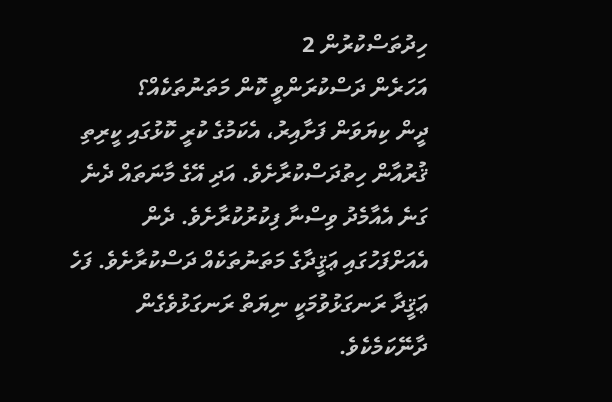ހިދުތަސްކުރުން 2
އަހަރެން ދަސްކުރަންވީ ކޮން މަތަނުތަކެއް؟
ދީން ކިޔަވަން ފަށާއިރު، އެކަމުގެ ކުރީ ކޮޅުގައި ކީރިތި ޤުރުއާން ހިތުދަސްކުރާށެވެ. އަދި އޭގެ މާނަތައް ދެނެ ގަނެ އެއާމެދު ވިސްނާ ފިކުރުކުރާށެވެ. ދެން އެއަށްފަހުގައި ޢަޤީދާގެ މަތަނުތަކެއް ދަސްކުރާށެވެ. ފަހެ ޢަޤީދާ ރަނގަޅުވުމަކީ ނިޔަތް ރަނގަޅުވެގެން ދާނޭކަމެކެވެ.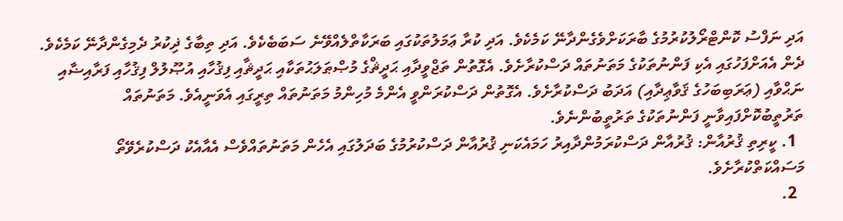އަދި ނަފްސު ކޮންޓްރޯލުކުރުމުގެ ބާރަކަށްވެގެންދާނޭ ކަމެކެވެ. އަދި ކުރާ ޢަމަލުތަކުގައި ބަރަކާތްލެއްވޭނެ ސަބަބެކެވެ. އަދި ތިބާގެ ޛިކުރު ދެމިގެންދާނޭ ކަމެކެވެ.
ދެން އެއަށްފަހުގައި އެކި ފަންނުތަކުގެ މަތަނުތައް ދަސްކުރާށެވެ. އެގޮތުން ތަޖްވީދާއި ޙަދީޘްގެ މުޞްޠަލަޙުތަކާއި ޙަދީޘާއި ފިޤުހާއި އުޞޫލުލް ފިޤުހާއި ފަރާއިޟާއި ނަޙްވާއި (ޢަރަބިބަހުގެ ޤަވާޢިދާއި) އަދަބު ދަސްކުރާށެވެ. އެގޮތުން ދަސްކުރަންވީ އެންމެ މުހިންމު މަތަނުތައް ތިރީގައި އެވަނީއެވެ. މަތަނުތައް ތަރުތީބުކޮށްފައިވާނީ ފަންނުތަކުގެ ތަރުތީބުންނެވެ.
  1. ކީރިތި ޤުރުއާން: ޤުރުއާން ދަސްކުރަމުންދާއިރު ހަމައެކަނި ޤުރުއާން ދަސްކުރުމުގެ ބަދަލުގައި އެހެން މަތަނުތައްވެސް އެއާއެކު ދަސްކުރެވޭތޯ މަސައްކަތްކުރާށެވެ.
  2.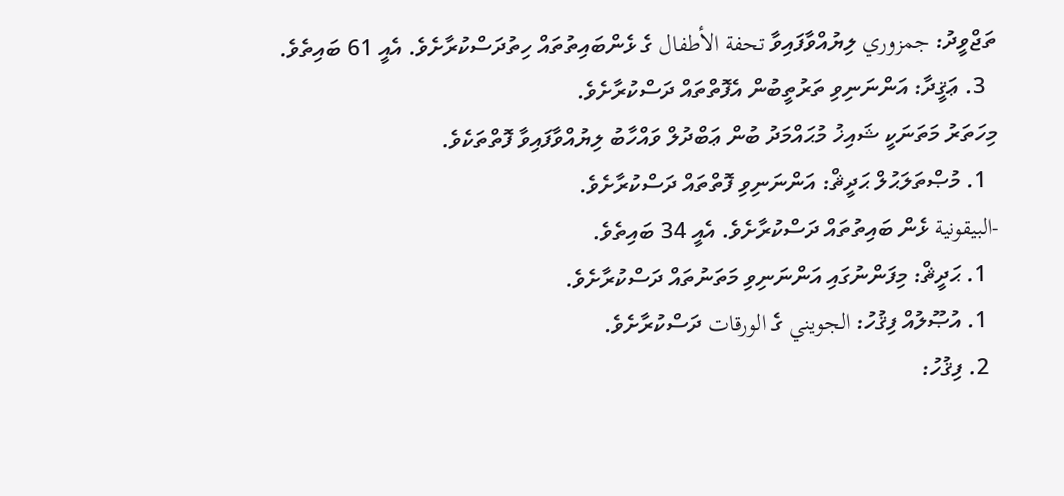ތަޖްވީދު: جمزوري ލިޔުއްވާފައިވާ تحفة الأطفال ގެ ޅެންބައިތުތައް ހިތުދަސްކުރާށެވެ. އެއީ 61 ބައިތެވެ.
  3. ޢަޤީދާ: އަންނަނިވި ތަރުތީބުން އެފޮތްތައް ދަސްކުރާށެވެ.
މިހަތަރު މަތަނަކީ ޝައިޚު މުޙައްމަދު ބުން ޢަބްދުލް ވައްހާބު ލިޔުއްވާފައިވާ ފޮތްތަކެވެ.
  1. މުޞްތަލަޙުލް ޙަދީޘް: އަންނަނިވި ފޮތްތައް ދަސްކުރާށެވެ.
-البيقونية ޅެން ބައިތުތައް ދަސްކުރާށެވެ. އެއީ 34 ބައިތެވެ.
  1. ޙަދީޘް: މިފަންނުގައި އަންނަނިވި މަތަނުތައް ދަސްކުރާށެވެ.
  1. އުޞޫލުއް ފިޤުހު: الجويني ގެ الورقات ދަސްކުރާށެވެ.
  2. ފިޤުހު: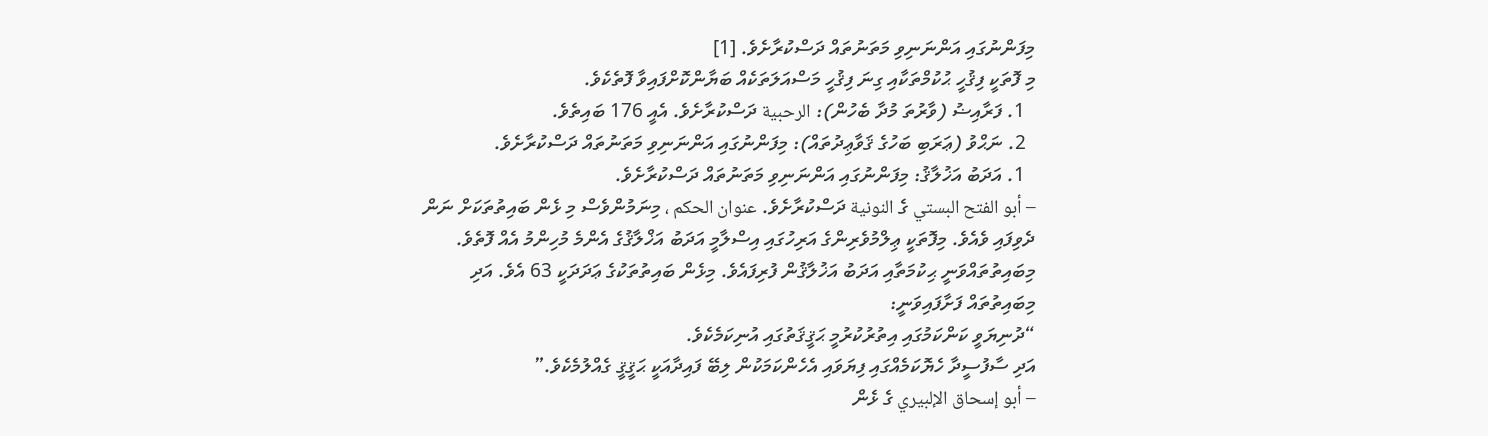މިފަންނުގައި އަންނަނިވި މަތަނުތައް ދަސްކުރާށެވެ. [1]
މި ފޮތަކީ ފިޤުހީ ޙުކުމްތަކާއި ގިނަ ފިޤުހީ މަސްއަލަތަކެއް ބަޔާންކޮށްފައިވާ ފޮތެކެވެ.
  1. ފަރާއިޟު (ވާރުތަ މުދާ ބެހުން): الرحبية ދަސްކުރާށެވެ. އެއީ 176 ބައިތެވެ.
  2. ނަޙްވު (ޢަރަބި ބަހުގެ ޤަވާޢިދުތައް): މިފަންނުގައި އަންނަނިވި މަތަނުތައް ދަސްކުރާށެވެ.
  1. އަދަބު އަޚުލާޤު: މިފަންނުގައި އަންނަނިވި މަތަނުތައް ދަސްކުރާށެވެ.
– أبو الفتح البستي ގެ النونية ދަސްކުރާށެވެ. عنوان الحكم ، މިނަމުންވެސް މި ޅެން ބައިތުތަކަށް ނަން ދެވިފައި ވެއެވެ. މިފޮތަކީ ޢިލްމުވެރިންގެ އަރިހުގައި އިސްލާމީ އަދަބު އަޚްލާޤުގެ އެންމެ މުހިންމު އެއް ފޮތެވެ. މިބައިތުތައްވަނީ ޙިކުމަތާއި އަދަބު އަޚުލާޤުން ފުރިފައެވެ. މިޅެން ބައިތުތަކުގެ ޢަދަދަކީ 63 އެވެ. އަދި މިބައިތުތައް ފަށާފައިވަނީ:
“ދުނިޔަވީ ކަންކަމުގައި އިތުރުކުރުމީ ޙަޤީޤަތުގައި އުނިކަމެކެވެ.
އަދި ސާފުސީދާ ހެޔޮކަމެއްގައި ފިޔަވައި އެހެންކަމަކުން ލިބޭ ފައިދާއަކީ ޙަޤީޤީ ގެއްލުމެކެވެ.”
– أبو إسحاق الإلبيري ގެ ޅެން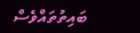ބައިތުތައްވެސް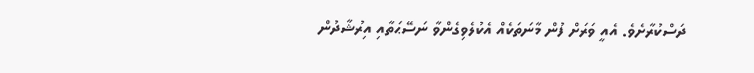ދަސްކުރާށެވެ. އެއީ ވަރަށް ފުން މާނަތަކެއް އެކުލެވިގެންވާ ނަސޭޙަތާއި އިރުޝާދުން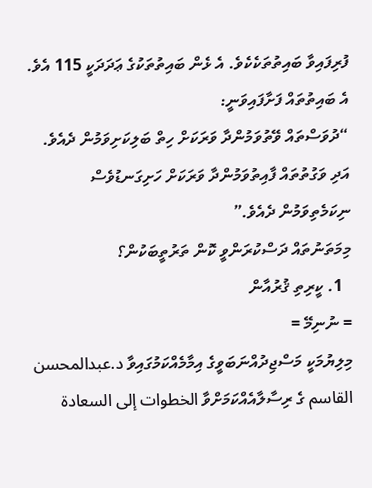ފުރިފައިވާ ބައިތުތަކެކެވެ. އެ ޅެން ބައިތުތަކުގެ ޢަދަދަކީ 115 އެވެ. އެ ބައިތުތައް ފަށާފައިވަނީ:
“ދުވަސްތައް ވޭތުވަމުންދާ ވަރަކަށް ހިތް ބަލިކަށިވަމުން ދެއެވެ.
އަދި ވަގުތުތައް ފާއިތުވަމުންދާ ވަރަކަށް ހަށިގަނޑުވެސް ނިކަމެތިވަމުން ދެއެވެ.”
މިމަތަނުތައް ދަސްކުރަންވީ ކޮން ތަރުތީބަކުން؟
  1. ކީރިތި ޤުރުއާން
= ނުނިމޭ =
މިލިޔުމަކީ މަސްޖިދުއްނަބަވީގެ އިމާމެއްކަމުގައިވާ د.عبدالمحسن القاسم ގެ ރިސާލާއެއްކަމަށްވާ الخطوات إلى السعادة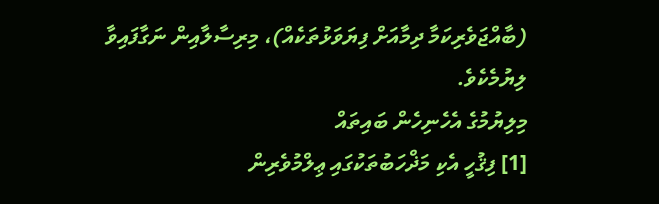(ބާއްޖަވެރިކަމާ ދިމާއަށް ފިޔަވަޅުތަކެއް)، މިރިސާލާއިން ނަގާފައިވާ ލިޔުމެކެވެ.
މިލިޔުމުގެ އެހެނިހެން ބައިތައް
[1] ފިޤުހީ އެކި މަޛްހަބުތަކުގައި ޢިލްމުވެރިން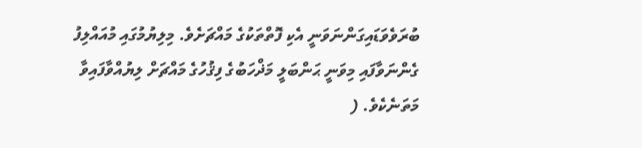ބުރަވެވަޑައިގަންނަވަނީ އެކި ފޮތްތަކުގެ މައްޗަށެވެ. މިލިޔުމުގައި މުއައްލިފު ގެންނަވާފައި މިވަނީ ޙަންބަލީ މަޛްހަބުގެ ފިޤުހުގެ މައްޗަށް ލިޔުއްވާފައިވާ މަތަނެކެވެ. (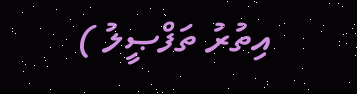އިތުރު ތަފްޞީލު )